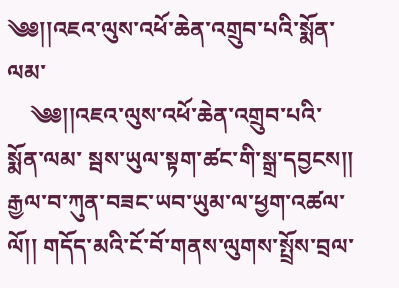༄༅།།འཇའ་ལུས་འཕོ་ཆེན་འགྲུབ་པའི་སྨོན་ལམ་
    ༄༅།།འཇའ་ལུས་འཕོ་ཆེན་འགྲུབ་པའི་སྨོན་ལམ་ སྦས་ཡུལ་སྟག་ཚང་གི་སྒྲ་དབྱངས།། རྒྱལ་བ་ཀུན་བཟང་ཡབ་ཡུམ་ལ་ཕྱག་འཚལ་ལོ།། གདོད་མའི་ངོ་བོ་གནས་ལུགས་སྤྲོས་བྲལ་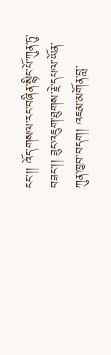ངང་།། འོད་གསལ་རང་བཞིན་སྙིང་པོ་ཀུན་ཏུ་བཟང་།། ཟུང་འཇུག་ཐུགས་རྗེ་དཔལ་ཡོན་ཀུན་ཁྱབ་བདག། འཇམ་མགོན་བླ་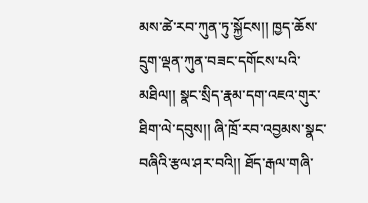མས་ཚེ་རབ་ཀུན་ཏུ་སྐྱོངས།། ཁྱད་ཆོས་དྲུག་ལྡན་ཀུན་བཟང་དགོངས་པའི་མཐིལ།། སྣང་སྲིད་རྣམ་དག་འཇའ་གུར་ཐིག་ལེ་དབུས།། ཞི་ཁྲོ་རབ་འབྱམས་སྣང་བཞིའི་རྩལ་ཤར་བའི།། ཐོད་རྒལ་གཞི་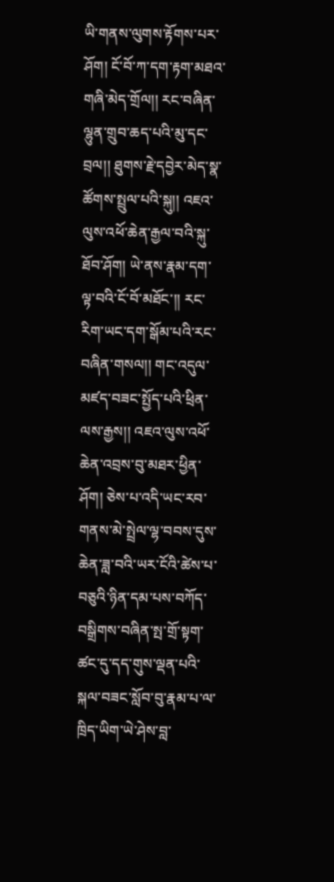ཡི་གནས་ལུགས་རྟོགས་པར་ཤོག། ངོ་བོ་ཀ་དག་རྟག་མཐའ་གཞི་མེད་གྲོལ།། རང་བཞིན་ལྷུན་གྲུབ་ཆད་པའི་མུ་དང་བྲལ།། ཐུགས་རྗེ་དབྱེར་མེད་སྣ་ཚོགས་སྤྲུལ་པའི་སྐུ།། འཇའ་ལུས་འཕོ་ཆེན་རྒྱལ་བའི་སྐུ་ཐོབ་ཤོག། ཡེ་ནས་རྣམ་དག་ལྟ་བའི་ངོ་བོ་མཐོང་།། རང་རིག་ཡང་དག་སྒོམ་པའི་རང་བཞིན་གསལ།། གང་འདུལ་མཛད་བཟང་སྤྱོད་པའི་ཕྲིན་ལས་རྒྱས།། འཇའ་ལུས་འཕོ་ཆེན་འབྲས་བུ་མཐར་ཕྱིན་ཤོག། ཅེས་པ་འདི་ཡང་རབ་གནས་མེ་སྤྲེལ་ལྷ་བབས་དུས་ཆེན་ཟླ་བའི་ཡར་ངོའི་ཚེས་པ་བཅུའི་ཉིན་དམ་པས་བཀོད་བསྒྲིགས་བཞིན་སྤ་གྲོ་སྟག་ཚང་དུ་དད་གུས་ལྡན་པའི་སྐལ་བཟང་སློབ་བུ་རྣམ་པ་ལ་ཁྲིད་ཡིག་ཡེ་ཤེས་བླ་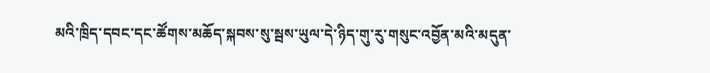མའི་ཁྲིད་དབང་དང་ཚོགས་མཆོད་སྐབས་སུ་སྦས་ཡུལ་དེ་ཉིད་གུ་རུ་གསུང་འབྱོན་མའི་མདུན་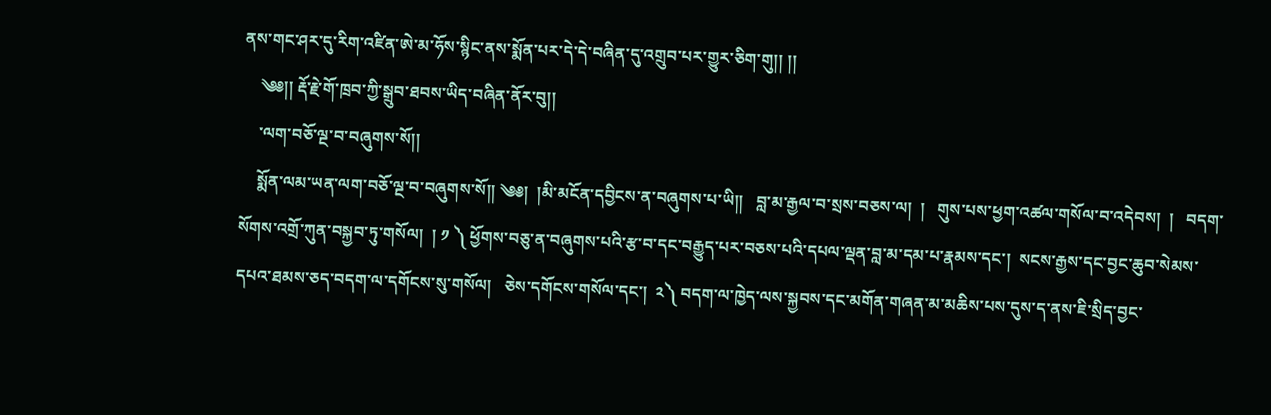ནས་གང་ཤར་དུ་རིག་འཛིན་ཨེ་མ་ཧོས་སྙིང་ནས་སྨོན་པར་དེ་དེ་བཞིན་དུ་འགྲུབ་པར་གྱུར་ཅིག་གུ།། །།
    ༄༅།། རྡོ་རྗེ་གོ་ཁྲབ་ཀྱི་སྒྲུབ་ཐབས་ཡིད་བཞིན་ནོར་བུ།།
    ་ལག་བཅོ་ལྔ་བ་བཞུགས་སོ།།
    སྨོན་ལམ་ཡན་ལག་བཅོ་ལྔ་བ་བཞུགས་སོ།། ༄༅།  །མི་མངོན་དབྱིངས་ན་བཞུགས་པ་ཡི།།   བླ་མ་རྒྱལ་བ་སྲས་བཅས་ལ།  །   གུས་པས་ཕྱག་འཚལ་གསོལ་བ་འདེབས།  །   བདག་སོགས་འགྲོ་ཀུན་བསྐྱབ་ཏུ་གསོལ།  ། ༡ ༽ ཕྱོགས་བཅུ་ན་བཞུགས་པའི་རྩ་བ་དང་བརྒྱུད་པར་བཅས་པའི་དཔལ་ལྡན་བླ་མ་དམ་པ་རྣམས་དང་།  སངས་རྒྱས་དང་བྱང་ཆུབ་སེམས་དཔའ་ཐམས་ཅད་བདག་ལ་དགོངས་སུ་གསོལ།   ཅེས་དགོངས་གསོལ་དང་།  ༢༽ བདག་ལ་ཁྱེད་ལས་སྐྱབས་དང་མགོན་གཞན་མ་མཆིས་པས་དུས་ད་ནས་ཇི་སྲིད་བྱང་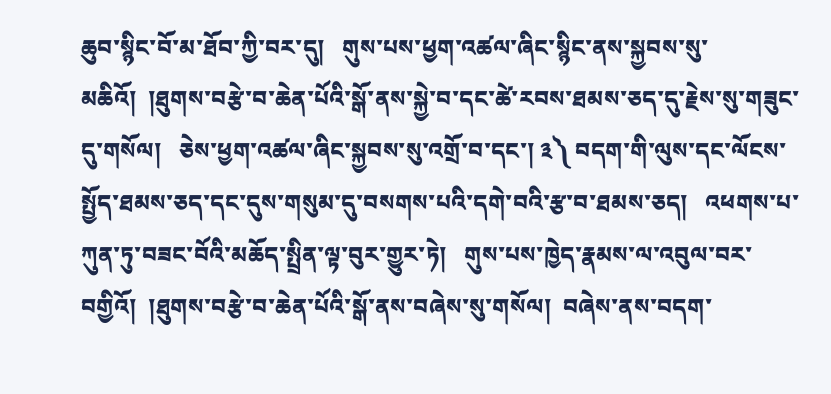ཆུབ་སྙིང་བོ་མ་ཐོབ་ཀྱི་བར་དུ།   གུས་པས་ཕྱག་འཚལ་ཞིང་སྙིང་ནས་སྐྱབས་སུ་མཆིའོ།  །ཐུགས་བརྩེ་བ་ཆེན་པོའི་སྒོ་ནས་སྐྱེ་བ་དང་ཚེ་རབས་ཐམས་ཅད་དུ་རྗེས་སུ་གཟུང་དུ་གསོལ།   ཅེས་ཕྱག་འཚལ་ཞིང་སྐྱབས་སུ་འགྲོ་བ་དང་། ༣༽ བདག་གི་ལུས་དང་ལོངས་སྤྱོད་ཐམས་ཅད་དང་དུས་གསུམ་དུ་བསགས་པའི་དགེ་བའི་རྩ་བ་ཐམས་ཅད།   འཕགས་པ་ཀུན་ཏུ་བཟང་བོའི་མཆོད་སྤྲིན་ལྟ་བུར་གྱུར་ཏེ།   གུས་པས་ཁྱེད་རྣམས་ལ་འབུལ་བར་བགྱིའོ།  །ཐུགས་བརྩེ་བ་ཆེན་པོའི་སྒོ་ནས་བཞེས་སུ་གསོལ།  བཞེས་ནས་བདག་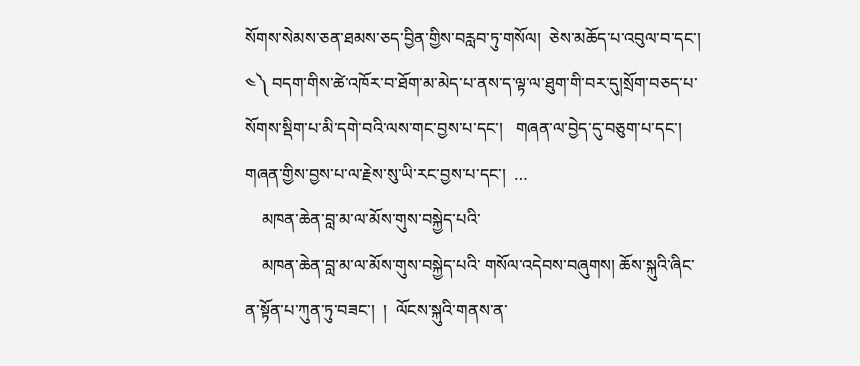སོགས་སེམས་ཅན་ཐམས་ཅད་བྱིན་གྱིས་བརླབ་ཏུ་གསོལ།  ཅེས་མཆོད་པ་འབུལ་བ་དང་།  ༤༽ བདག་གིས་ཚེ་འཁོར་བ་ཐོག་མ་མེད་པ་ནས་ད་ལྟ་ལ་ཐུག་གི་བར་དུ།སྲོག་བཅད་པ་སོགས་སྡིག་པ་མི་དགེ་བའི་ལས་གང་བྱས་པ་དང་།   གཞན་ལ་བྱེད་དུ་བཅུག་པ་དང་། གཞན་གྱིས་བྱས་པ་ལ་རྗེས་སུ་ཡི་རང་བྱས་པ་དང་།  …
    མཁན་ཆེན་བླ་མ་ལ་མོས་གུས་བསྐྱེད་པའི་
    མཁན་ཆེན་བླ་མ་ལ་མོས་གུས་བསྐྱེད་པའི་ གསོལ་འདེབས་བཞུགས། ཆོས་སྐུའི་ཞིང་ན་སྟོན་པ་ཀུན་ཏུ་བཟང་།  །  ལོངས་སྐུའི་གནས་ན་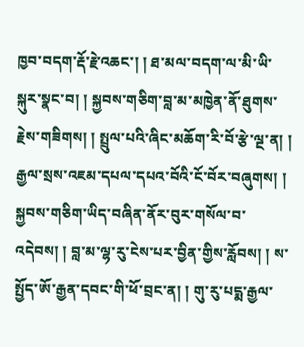ཁྱབ་བདག་རྡོ་རྗེ་འཆང་། ། ཐ་མལ་བདག་ལ་མི་ཡི་སྐུར་སྣང་བ། ། སྐྱབས་གཅིག་བླ་མ་མཁྱེན་ནོ་ཐུགས་རྗེས་གཟིགས། ། སྤྲུལ་པའི་ཞིང་མཆོག་རི་བོ་རྩེ་ལྔ་ན། ། རྒྱལ་སྲས་འཇམ་དཔལ་དཔའ་བོའི་ངོ་བོར་བཞུགས། ། སྐྱབས་གཅིག་ཡིད་བཞིན་ནོར་བུར་གསོལ་བ་འདེབས། ། བླ་མ་ལྷ་རུ་ངེས་པར་བྱིན་གྱིས་རློབས། ། ས་སྤྱོད་ཨོ་རྒྱན་དབང་གི་ཕོ་བྲང་ན། ། གུ་རུ་པདྨ་རྒྱལ་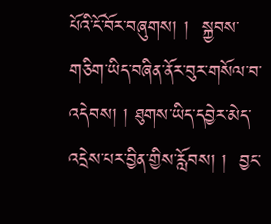པོའི་ངོ་བོར་བཞུགས། །  སྐྱབས་གཅིག་ཡིད་བཞིན་ནོར་བུར་གསོལ་བ་འདེབས། ། ཐུགས་ཡིད་དབྱེར་མེད་འདྲེས་པར་བྱིན་གྱིས་རློབས། །  བྱང་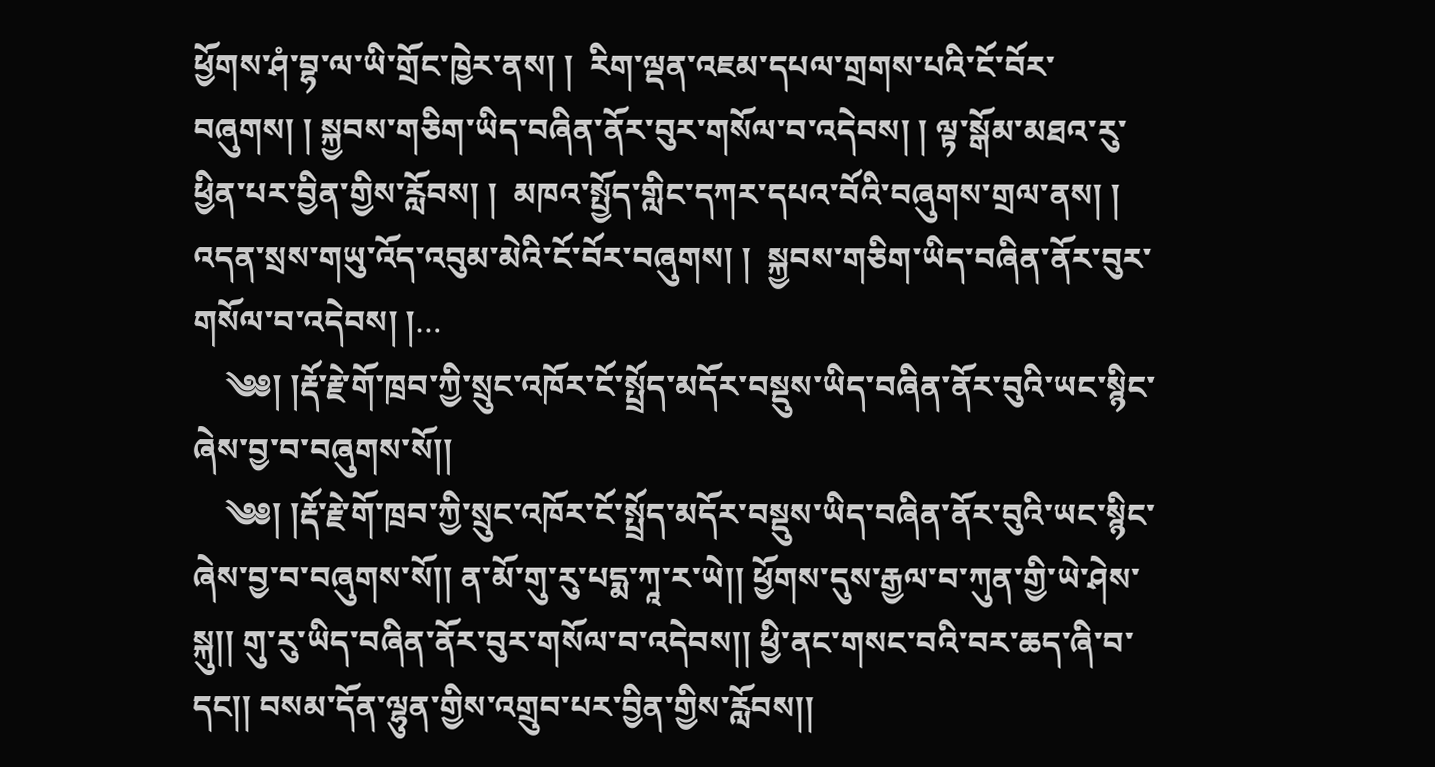ཕྱོགས་ཤཾ་བྷ་ལ་ཡི་གྲོང་ཁྱེར་ནས། །  རིག་ལྡན་འཇམ་དཔལ་གྲགས་པའི་ངོ་བོར་བཞུགས། ། སྐྱབས་གཅིག་ཡིད་བཞིན་ནོར་བུར་གསོལ་བ་འདེབས། ། ལྟ་སྒོམ་མཐའ་རུ་ཕྱིན་པར་བྱིན་གྱིས་རློབས། །  མཁའ་སྤྱོད་གླིང་དཀར་དཔའ་བོའི་བཞུགས་གྲལ་ནས། །  འདན་སྲས་གཡུ་འོད་འབུམ་མེའི་ངོ་བོར་བཞུགས། །  སྐྱབས་གཅིག་ཡིད་བཞིན་ནོར་བུར་གསོལ་བ་འདེབས། །…
    ༄༅། །རྡོ་རྗེ་གོ་ཁྲབ་ཀྱི་སྲུང་འཁོར་ངོ་སྤྲོད་མདོར་བསྡུས་ཡིད་བཞིན་ནོར་བུའི་ཡང་སྙིང་ཞེས་བྱ་བ་བཞུགས་སོ།།
    ༄༅། །རྡོ་རྗེ་གོ་ཁྲབ་ཀྱི་སྲུང་འཁོར་ངོ་སྤྲོད་མདོར་བསྡུས་ཡིད་བཞིན་ནོར་བུའི་ཡང་སྙིང་ཞེས་བྱ་བ་བཞུགས་སོ།། ན་མོ་གུ་རུ་པདྨ་ཀཱ་ར་ཡེ།། ཕྱོགས་དུས་རྒྱལ་བ་ཀུན་གྱི་ཡེ་ཤེས་སྐུ།། གུ་རུ་ཡིད་བཞིན་ནོར་བུར་གསོལ་བ་འདེབས།། ཕྱི་ནང་གསང་བའི་བར་ཆད་ཞི་བ་དང།། བསམ་དོན་ལྷུན་གྱིས་འགྲུབ་པར་བྱིན་གྱིས་རློབས།།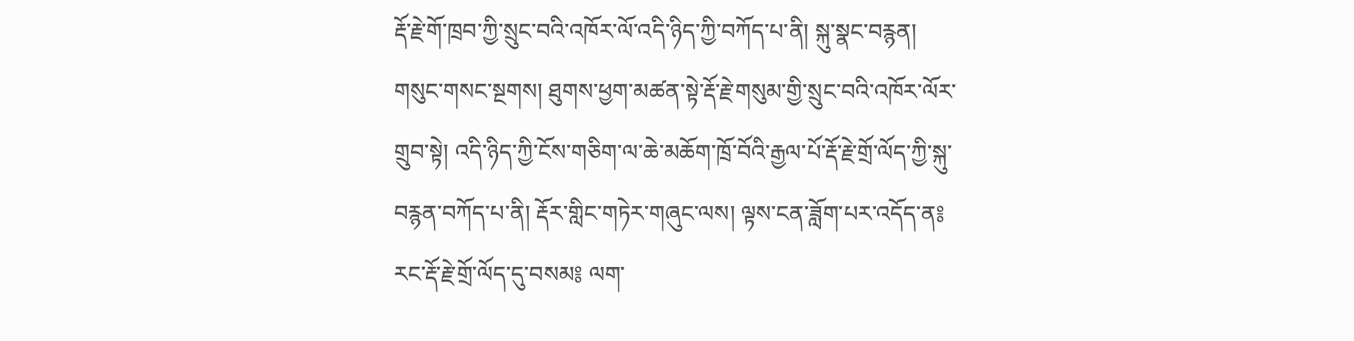རྡོ་རྗེ་གོ་ཁྲབ་ཀྱི་སྲུང་བའི་འཁོར་ལོ་འདི་ཉིད་ཀྱི་བཀོད་པ་ནི། སྐུ་སྣང་བརྙན། གསུང་གསང་སྔགས། ཐུགས་ཕྱག་མཚན་སྟེ་རྡོ་རྗེ་གསུམ་གྱི་སྲུང་བའི་འཁོར་ལོར་གྲུབ་སྟེ། འདི་ཉིད་ཀྱི་ངོས་གཅིག་ལ་ཆེ་མཆོག་ཁྲོ་བོའི་རྒྱལ་པོ་རྡོ་རྗེ་གྲོ་ལོད་ཀྱི་སྐུ་བརྙན་བཀོད་པ་ནི། རྡོར་གླིང་གཏེར་གཞུང་ལས། ལྟས་ངན་ཟློག་པར་འདོད་ན༔ རང་རྡོ་རྗེ་གྲོ་ལོད་དུ་བསམ༔ ལག་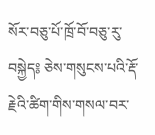སོར་བཅུ་པོ་ཁྲོ་བོ་བཅུ་རུ་བསྐྱེད༔ ཅེས་གསུངས་པའི་རྡོ་རྗེའི་ཚིག་གིས་གསལ་བར་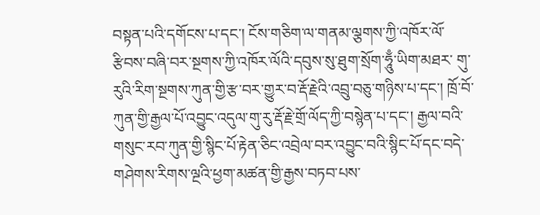བསྟན་པའི་དགོངས་པ་དང་། ངོས་གཅིག་ལ་གནམ་ལྕགས་ཀྱི་འཁོར་ལོ་རྩིབས་བཞི་བར་སྔགས་ཀྱི་འཁོར་ལོའི་དབུས་སུ་ཐུག་སྲོག་ཧཱུྃ་ཡིག་མཐར་ གུ་རུའི་རིག་སྔགས་ཀུན་གྱི་རྩ་བར་གྱུར་བ་རྡོ་རྗེའི་འབྲུ་བཅུ་གཉིས་པ་དང་། ཁྲོ་བོ་ཀུན་གྱི་རྒྱལ་པོ་འབྱུང་འདུལ་གུ་རུ་རྡོ་རྗེ་གྲོ་ལོད་ཀྱི་བསྙེན་པ་དང་། རྒྱལ་བའི་གསུང་རབ་ཀུན་གྱི་སྙིང་པོ་རྟེན་ཅིང་འབྲེལ་བར་འབྱུང་བའི་སྙིང་པོ་དང་བདེ་གཤེགས་རིགས་ལྔའི་ཕྱག་མཚན་གྱི་རྒྱས་བཏབ་པས་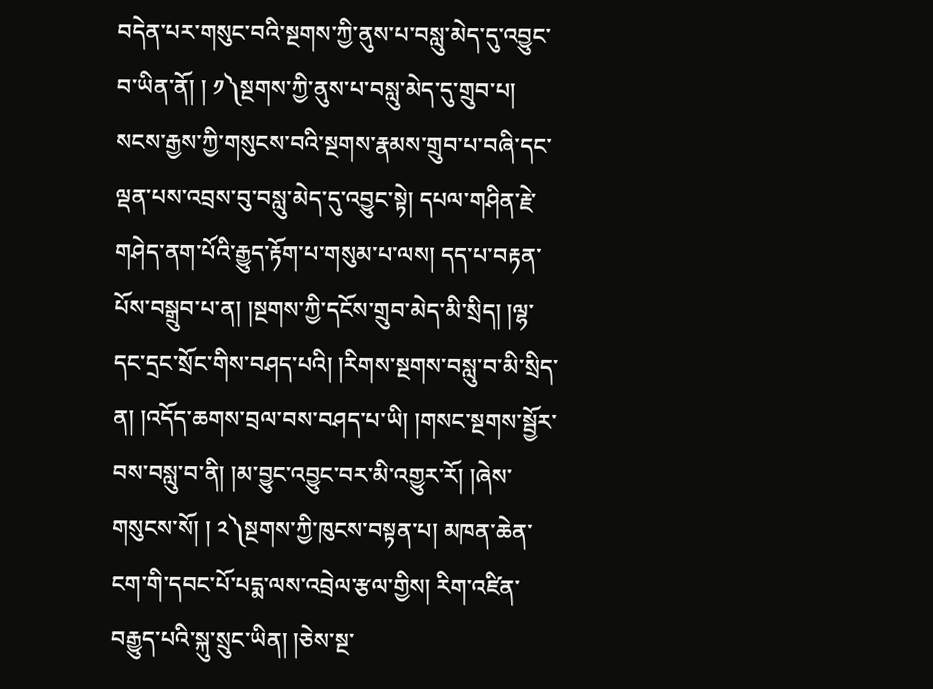བདེན་པར་གསུང་བའི་སྔགས་ཀྱི་ནུས་པ་བསླུ་མེད་དུ་འབྱུང་བ་ཡིན་ནོ། ། ༡༽སྔགས་ཀྱི་ནུས་པ་བསླུ་མེད་དུ་གྲུབ་པ། སངས་རྒྱས་ཀྱི་གསུངས་བའི་སྔགས་རྣམས་གྲུབ་པ་བཞི་དང་ལྡན་པས་འབྲས་བུ་བསླུ་མེད་དུ་འབྱུང་སྟེ། དཔལ་གཤིན་རྗེ་གཤེད་ནག་པོའི་རྒྱུད་རྟོག་པ་གསུམ་པ་ལས། དད་པ་བརྟན་པོས་བསྒྲུབ་པ་ན། །སྔགས་ཀྱི་དངོས་གྲུབ་མེད་མི་སྲིད། །ལྷ་དང་དྲང་སྲོང་གིས་བཤད་པའི། །རིགས་སྔགས་བསླུ་བ་མི་སྲིད་ན། །འདོད་ཆགས་བྲལ་བས་བཤད་པ་ཡི། །གསང་སྔགས་སྦྱོར་བས་བསླུ་བ་ནི། །མ་བྱུང་འབྱུང་བར་མི་འགྱུར་རོ། །ཞེས་གསུངས་སོ། ། ༢༽སྔགས་ཀྱི་ཁུངས་བསྟན་པ། མཁན་ཆེན་ངག་གི་དབང་པོ་པདྨ་ལས་འབྲེལ་རྩལ་གྱིས། རིག་འཛིན་བརྒྱུད་པའི་སྐུ་སྲུང་ཡིན། །ཅེས་སྔ་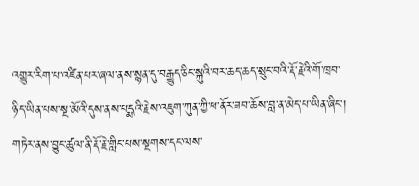འགྱུར་རིག་པ་འཛིན་པར་ཞལ་ནས་སྙན་དུ་བརྒྱུད་ཅིང་སྐུའི་བར་ཆད་ཆད་སྲུང་བའི་རྡོ་རྗེའི་གོ་ཁྲབ་ཉིད་ཡིན་པས་སྔ་མོའི་དུས་ནས་པདྨའི་རྗེས་འཇུག་ཀུན་ཀྱི་ཕ་ནོར་ཟབ་ཆོས་བླ་ན་མེད་པ་ཡིན་ཞིང་། གཏེར་ནས་བྱུང་ཚུལ་ནི་རྡོ་རྗེ་གླིང་པས་སྔགས་དང་ལས་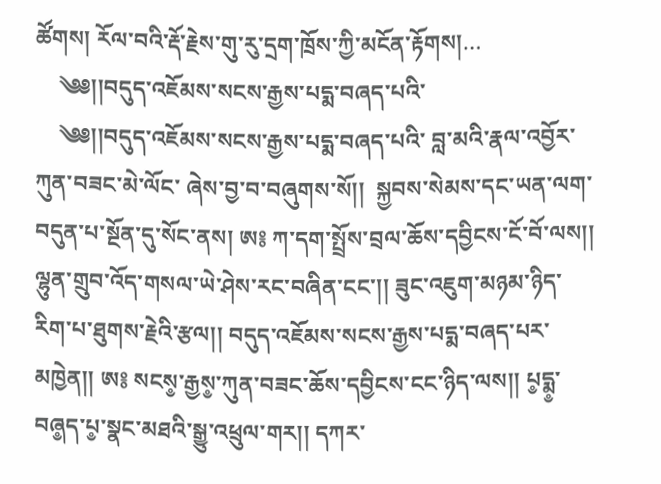ཚོགས། རོལ་བའི་རྡོ་རྗེས་གུ་རུ་དྲག་ཁྲོས་ཀྱི་མངོན་རྟོགས།…
    ༄༅།།བདུད་འཇོམས་སངས་རྒྱས་པདྨ་བཞད་པའི་
    ༄༅།།བདུད་འཇོམས་སངས་རྒྱས་པདྨ་བཞད་པའི་ བླ་མའི་རྣལ་འབྱོར་ཀུན་བཟང་མེ་ལོང་ ཞེས་བྱ་བ་བཞུགས་སོ།།  སྐྱབས་སེམས་དང་ཡན་ལག་བདུན་པ་སྔོན་དུ་སོང་ནས། ཨ༔ ཀ་དག་སྤྲོས་བྲལ་ཆོས་དབྱིངས་ངོ་བོ་ལས།། ལྷུན་གྲུབ་འོད་གསལ་ཡེ་ཤེས་རང་བཞིན་ངང་།། ཟུང་འཇུག་མཉམ་ཉིད་རིག་པ་ཐུགས་རྗེའི་རྩལ།། བདུད་འཇོམས་སངས་རྒྱས་པདྨ་བཞད་པར་མཁྱེན།། ཨ༔ སངས༵་རྒྱས༵་ཀུན་བཟང་ཆོས་དབྱིངས་ངང་ཉིད་ལས།། པ༵དྨ༵་བཞ༵ད་པ༵་སྣང་མཐའི་སྒྱུ་འཕྲུལ་གར།། དཀར་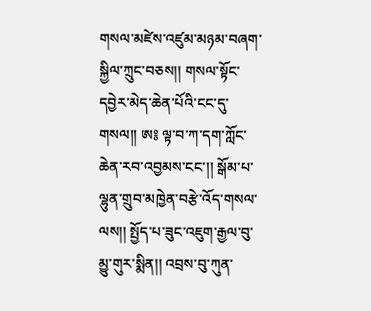གསལ་མཛེས་འཛུམ་མཉམ་བཞག་སྐྱིལ་ཀྲུང་བཅས།། གསལ་སྟོང་དབྱེར་མེད་ཆེན་པོའི་ངང་དུ་གསལ།། ཨ༔ ལྟ་བ་ཀ་དག་ཀློང་ཆེན་རབ་འབྱམས་ངང་།། སྒོམ་པ་ལྷུན་གྲུབ་མཁྱེན་བརྩེ་འོད་གསལ་ལས།། སྤྱོད་པ་ཟུང་འཇུག་རྒྱལ་བུ་མྱུ་གུར་སྨིན།། འབྲས་བུ་ཀུན་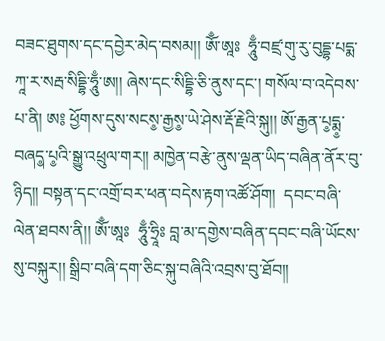བཟང་ཐུགས་དང་དབྱེར་མེད་བསམ།། ཨོྃ་ཨཱཿ  ཧཱུྃ་བཛྲ་གུ་རུ་བུདྡྷ་པདྨ་ཀཱ་ར་སརྦ་སིདྡྷི་ཧཱུྃ་ཨ།། ཞེས་དང་སིདྡྷི་ཅི་ནུས་དང་། གསོལ་བ་འདེབས་པ་ནི། ཨ༔ ཕྱོགས་དུས་སངས༵་རྒྱས༵་ཡེ་ཤེས་རྡོ་རྗེའི་སྐུ།། ཨོ་རྒྱན་པ༵དྨ༵་བཞད༵་པ༵འི་སྒྱུ་འཕྲུལ་གར།། མཁྱེན་བརྩེ་ནུས་ལྡན་ཡིད་བཞིན་ནོར་བུ་ཉིད།། བསྟན་དང་འགྲོ་བར་ཕན་བདེས་རྟག་འཚོ་ཤོག།  དབང་བཞི་ལེན་ཐབས་ནི།། ཨོྃ་ཨཱཿ  ཧཱུྃ་ཧྲཱིཿ བླ་མ་དགྱེས་བཞིན་དབང་བཞི་ཡོངས་སུ་བསྐུར།། སྒྲིབ་བཞི་དག་ཅིང་སྐུ་བཞིའི་འབྲས་བུ་ཐོབ།།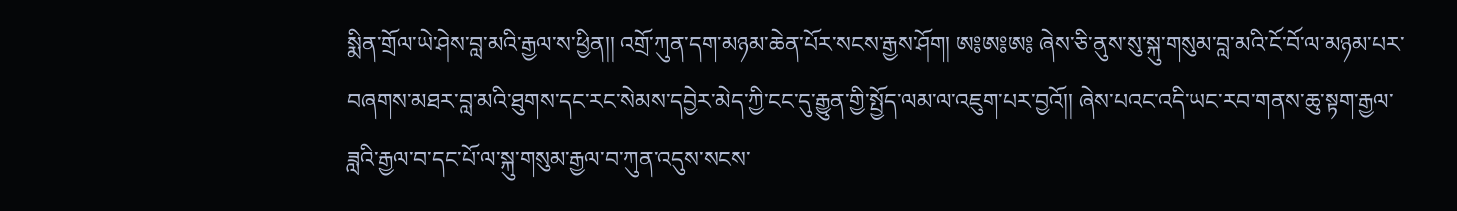སྨིན་གྲོལ་ཡེ་ཤེས་བླ་མའི་རྒྱལ་ས་ཕྱིན།། འགྲོ་ཀུན་དག་མཉམ་ཆེན་པོར་སངས་རྒྱས་ཤོག། ཨ༔ཨ༔ཨ༔ ཞེས་ཅི་ནུས་སུ་སྐུ་གསུམ་བླ་མའི་ངོ་བོ་ལ་མཉམ་པར་བཞགས་མཐར་བླ་མའི་ཐུགས་དང་རང་སེམས་དབྱེར་མེད་ཀྱི་ངང་དུ་རྒྱུན་གྱི་སྤྱོད་ལམ་ལ་འཇུག་པར་བྱའོ།། ཞེས་པའང་འདི་ཡང་རབ་གནས་ཆུ་སྟག་རྒྱལ་ཟླའི་རྒྱལ་བ་དང་པོ་ལ་སྐུ་གསུམ་རྒྱལ་བ་ཀུན་འདུས་སངས་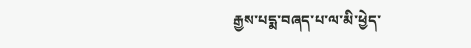རྒྱས་པདྨ་བཞད་པ་ལ་མི་ཕྱེད་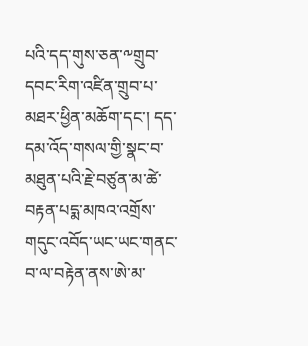པའི་དད་གུས་ཅན་༸གྲུབ་དབང་རིག་འཛིན་གྲུབ་པ་མཐར་ཕྱིན་མཆོག་དང་། དད་དམ་འོད་གསལ་གྱི་སྣང་བ་མཐུན་པའི་རྗེ་བཙུན་མ་ཚེ་བརྟན་པདྨ་མཁའ་འགྲོས་གདུང་འབོད་ཡང་ཡང་གནང་བ་ལ་བརྟེན་ནས་ཨེ་མ་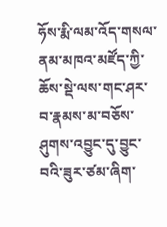ཧོས་རྨི་ལམ་འོད་གསལ་ནམ་མཁའ་མཛོད་ཀྱི་ཆོས་སྡེ་ལས་གང་ཤར་བ་རྣམས་མ་བཅོས་ཤུགས་འབྱུང་དུ་བྱུང་བའི་ཟུར་ཙམ་ཞིག་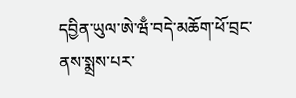དབྱིན་ཡུལ་ཨེ་ཝྃ་བདེ་མཆོག་ཕོ་བྲང་ནས་སྨྲས་པར་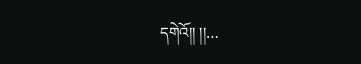དགེའོ།། །།…